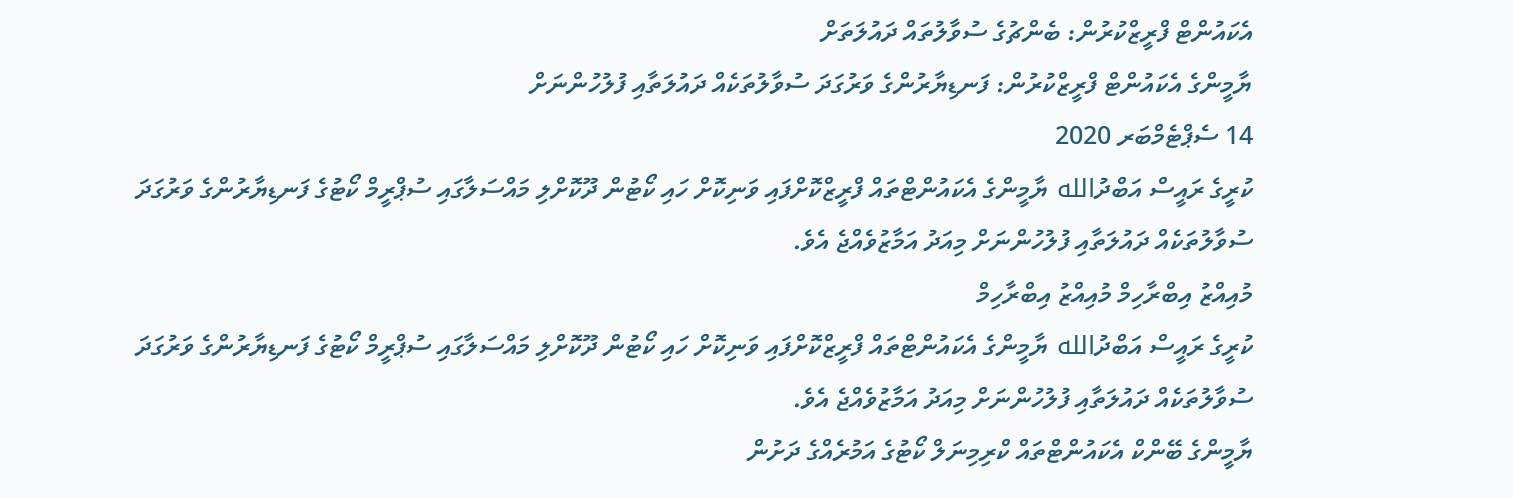އެކައުންޓް ފްރީޒްކުރުން: ބެންޗުގެ ސުވާލުތައް ދައުލަތަށް
ޔާމީންގެ އެކައުންޓް ފްރީޒްކުރުން: ފަނޑިޔާރުންގެ ވަރުގަދަ ސުވާލުތަކެއް ދައުލަތާއި ފުލުހުންނަށް
14 ސެޕްޓެމްބަރ 2020
ކުރީގެ ރައީސް އަބްދުالله ޔާމީންގެ އެކައުންޓްތައް ފްރީޒްކޮށްފައި ވަނިކޮށް ހައި ކޯޓުން ދޫކޮށްލި މައްސަލާގައި ސުޕްރީމް ކޯޓުގެ ފަނޑިޔާރުންގެ ވަރުގަދަ ސުވާލުތަކެއް ދައުލަތާއި ފުލުހުންނަށް މިއަދު އަމާޒުވެއްޖެ އެވެ.
މުއިއްޒު އިބްރާހިމް މުއިއްޒު އިބްރާހިމް
ކުރީގެ ރައީސް އަބްދުالله ޔާމީންގެ އެކައުންޓްތައް ފްރީޒްކޮށްފައި ވަނިކޮށް ހައި ކޯޓުން ދޫކޮށްލި މައްސަލާގައި ސުޕްރީމް ކޯޓުގެ ފަނޑިޔާރުންގެ ވަރުގަދަ ސުވާލުތަކެއް ދައުލަތާއި ފުލުހުންނަށް މިއަދު އަމާޒުވެއްޖެ އެވެ.
ޔާމީންގެ ބޭންކް އެކައުންޓްތައް ކްރިމިނަލް ކޯޓުގެ އަމުރެއްގެ ދަށުން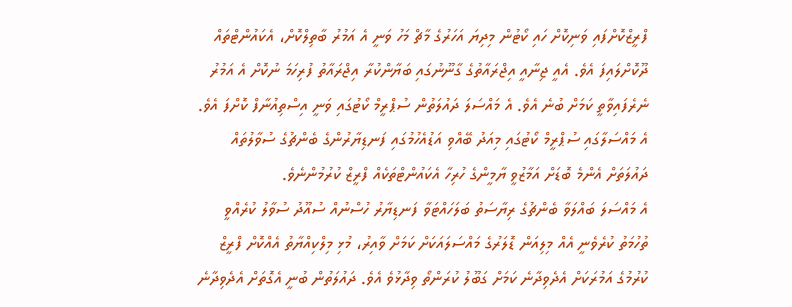ފްރީޒްކޮށްފައި ވަނިކޮށް ހައި ކޯޓުން މިދިޔަ އަހަރުގެ މާޗް މަހު ވަނީ އެ އަމުރު ބާތިލްކޮށް، އެކައުންޓްތައް ދޫކޮށްލައިފަ އެވެ. އެއީ ޖިނާއީ އިޖްރައާތުގެ ގާނޫނުގައި ބަޔާންކުރާ އިޖްރައާތު ފުރިހަމަ ނުކޮށް އެ އަމުރު ނެރެފައިވާތީ ކަމަށް ބުނެ އެވެ. އެ މައްސަލަ ދައުލަތުން ސުޕްރީމް ކޯޓުގައި ވަނީ އިސްތިއުނާފް ކޮށްފަ އެވެ.
އެ މައްސަލާގައި ސުޕްރީމް ކޯޓުގައި މިއަދު ބޭއްވި އަޑުއެހުމުގައި ފަނޑިޔާރުންގެ ބެންޗުގެ ސުވާލުތައް ދައުލަތަށް އެންމެ ބޮޑަށް އަމާޒުވީ ޔާމީންގެ ހުރިހާ އެކައުންޓްތަކެއް ފްރީޒް ކުރުމުންނެވެ.
އެ މައްސަލަ ބައްލަވާ ބެންޗުގެ ރިޔާސަތު ބަލަހައްޓަވާ ފަނޑިޔާރު ހުސްނުއް ސުއޫދު ސުވާލު ކުރެއްވީ ތުހުމަތު ކުރެވެނީ އެއް މިލިއަން ޑޮލަރުގެ މައްސަލައަކަށް ކަމަށް ވާއިރު، މުޅި މިލްކިއްޔާތު އެއްކޮށް ފްރީޒް ކުރުމުގެ އަމުރަކަށް އެދެވިދާނެ ކަމަށް ގަބޫލު ކުރަންތޯ ވިދާޅުވެ އެވެ. ދައުލަތުން ބުނީ އެގޮތަށް އެދެވިދާނެ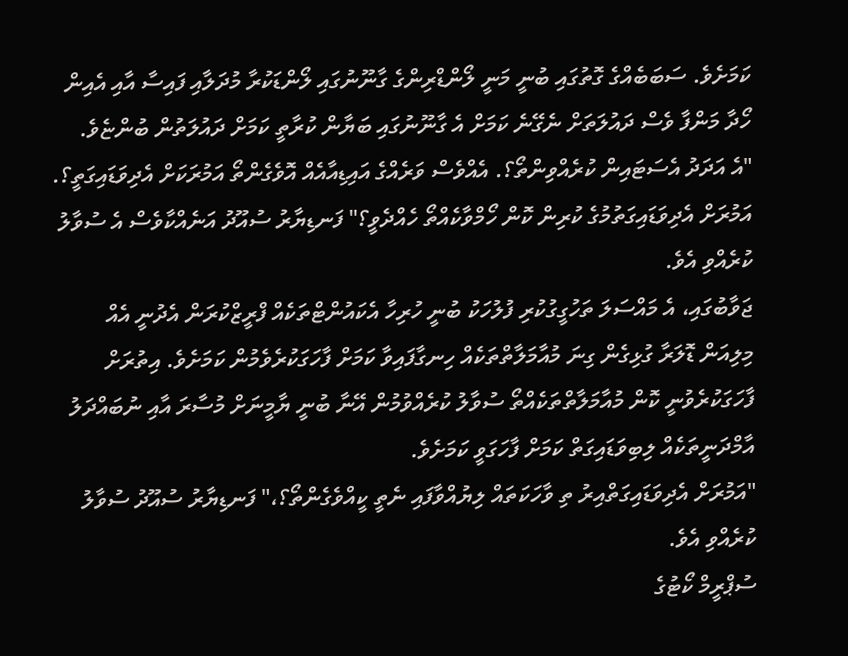ކަމަށެވެ. ސަބަބެއްގެ ގޮތުގައި ބުނީ މަނީ ލޯންޑްރިންގެ ގާނޫނުގައި ލޯންޑަކުރާ މުދަލާއި ފައިސާ އާއި އެއިން ހޯދާ މަންފާ ވެސް ދައުލަތަށް ނެގޭނެ ކަމަށް އެ ގާނޫނުގައި ބަޔާން ކުރާތީ ކަމަށް ދައުލަތުން ބުންޏެވެ.
"އެ އަދަދު އެސަޓައިން ކުރެއްވިންތޯ؟. އެއްވެސް ވަރެއްގެ އައިޑިއާއެއް އޮވެގެންތޯ އަމުރަކަށް އެދިވަޑައިގަތީ؟. އަމުރަށް އެދިވަޑައިގަތުމުގެ ކުރިން ކޮން ހޯމްވާކެއްތޯ ހެއްދެވީ؟" ފަނޑިޔާރު ސުއޫދު އަނެއްކާވެސް އެ ސުވާލު ކުރެއްވި އެވެ.
ޖަވާބުގައި، އެ މައްސަލަ ތަހުގީގުކުރި ފުލުހަކު ބުނީ ހުރިހާ އެކައުންޓްތަކެއް ފްރީޒްކުރަން އެދުނީ އެއް މިލިއަން ޑޮލަރާ ގުޅިގެން ގިނަ މުއާމަލާތްތަކެއް ހިނގާފައިވާ ކަމަށް ފާހަގަކުރެވެމުން ކަމަށެވެ. އިތުރަށް ފާހަގަކުރެވުނީ ކޮން މުއާމަލާތްތަކެއްތޯ ސުވާލު ކުރެއްވުމުން އޭނާ ބުނީ ޔާމީނަށް މުސާރަ އާއި ނުބައްދަލު އާމްދަނީތަކެއް ލިބިވަޑައިގަތް ކަމަށް ފާހަގަވީ ކަމަށެވެ.
"އަމުރަށް އެދިވަޑައިގަތްއިރު ތި ވާހަކަތައް ލިޔުއްވާފައި ނެތީ ކީއްވެގެންތޯ؟،" ފަނޑިޔާރު ސުއޫދު ސުވާލު ކުރެއްވި އެވެ.
ސުޕްރީމް ކޯޓުގެ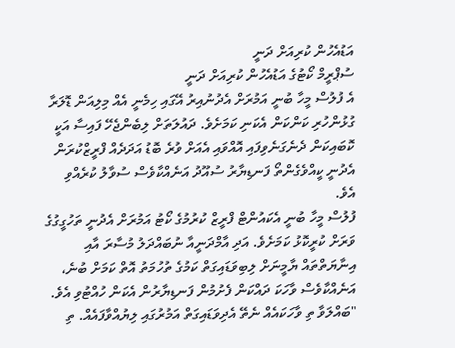އަޑުއެހުން ކުރިއަށް ދަނީ
ސުޕްރީމް ކޯޓުގެ އަޑުއެހުން ކުރިއަށް ދަނީ
އެ ފުލުސް މީހާ ބުނީ އަމުރަށް އެދުނުއިރު އޭގައި ހިމެނީ އެއް މިލިއަން ޑޮލަރާ ގުޅުންހުރި ކަންކަން އެކަނި ކަމަށެވެ. ދައުލަތަށް ލިބެންޖެހޭ ފައިސާ އަކީ ކޮބައިކަން ދެނެގަނެވިފައި އޮއްވައި އެއަށް ވުރެ ބޮޑު އަދަދެއް ފްރީޒްކުރަން އެދުނީ ކީއްވެގެންތޯ ފަނޑިޔާރު ސުއޫދު އަނެއްކާވެސް ސުވާލު ކުރެއްވި އެވެ.
ފުލުސް މީހާ ބުނީ އެކައުންޓް ފްރީޒް ކުރުމުގެ ކޯޓު އަމުރަށް އެދުނީ ތަހުގީގުގެ ވަރަށް ކުރީކޮޅު ކަމަށެވެ. އަދި އާމްދަނީއާ ނުބައްދަލު މުސާރަ އާއި އިނާޔަތްތައް ޔާމީނަށް ލިބިވަޑައިގަތް ކަމުގެ ތުހުމަތު އޮތް ކަމަށް ބުނެ، އަނެއްކާވެސް ވާހަކަ ދައްކަން ފެށުމުން ފަނޑިޔާރުން އެކަން ހުއްޓުވި އެވެ.
"ބައްލަވާ ތި ވާހަކައެއް ނެތޭ އެދިވަޑައިގަތް އަމުރުގައި ލިޔުއްވާފައެއް. ތި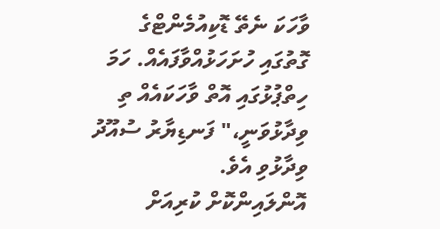ވާހަކަ ނެތޭ ޑޮކިއުމެންޓްގެ ގޮތުގައި ހުށަހަޅުއްވާފައެއް. ހަމަ ހިތްޕުޅުގައި އޮތް ވާހަކައެއް ތި ވިދާޅުވަނީ،" ފަނޑިޔާރު ސުއޫދު ވިދާޅުވި އެވެ.
އޮންލައިންކޮށް ކުރިއަށް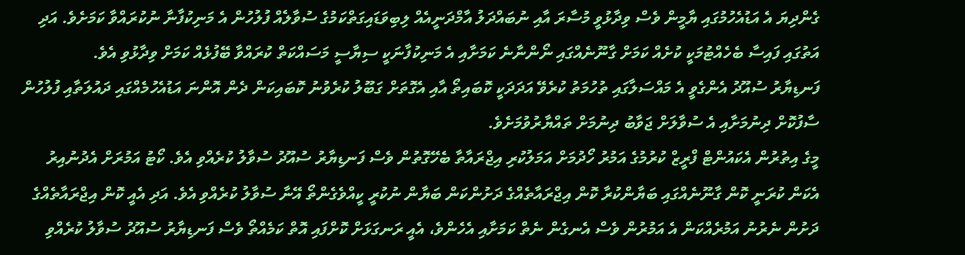ގެންދިޔަ އެ އަޑުއެހުމުގައި ޔާމީން ވެސް ވިދާޅުވީ މުސާރަ އާއި ނުބައްދަލު އާމްދަނީއެއް ލިބިވަޑައިގަތްކަމުގެ ސުވާލެއް ފުލުހުން އެ މަނިކުފާނާ ނުކުރައްވާ ކަމަށެވެ. އަދި އަތުގައި ފައިސާ ބެހެއްޓުމަކީ ކުށެއް ކަމަށް ގާނޫނެއްގައި ނޯންނާނެ ކަމަށާއި އެ މަނިކުފާނަކީ ސިޔާސީ މަސައްކަތް ކުރައްވާ ބޭފުޅެއް ކަމަށް ވިދާޅުވި އެވެ.
ފަނޑިޔާރު ސުއޫދު އެންގެވީ އެ މައްސަލާގައި ތުހުމަތު ކުރެވޭ އަދަދަކީ ކޮބައިތޯ އާއި އެގޮތަށް ގަބޫލު ކުރެވުނު ކޮބައިކަން ދެން އޮންނަ އަޑުއެހުމެއްގައި ދައުލަތާއި ފުލުހުން ސާފުކޮށް ދިނުމަށާއި އެ ސުވާލަށް ޖަވާބު ދިނުމަށް ތައްޔާރުވުމަށެވެ.
މީގެ އިތުރުން އެކައުންޓް ފްރީޒް ކުރުމުގެ އަމުރު ހޯދުމަށް އަމަލުކުރި އިޖްރައާތާ ބެހޭގޮތުން ވެސް ފަނޑިޔާރު ސުއޫދު ސުވާލު ކުރެއްވި އެވެ. ކޯޓު އަމުރަށް އެދުނުއިރު އެކަން ކުރަނީ ކޮން ގާނޫނެއްގައި ބަޔާންކުރާ ކޮން އިޖްރައާތެއްގެ ދަށުންކަން ބަޔާން ނުކުރީ ކީއްވެގެންތޯ އޭނާ ސުވާލު ކުރެއްވި އެވެ. އަދި އެއީ ކޮން އިޖްރައާތެއްގެ ދަށުން ނެރުނު އަމުރެއްކަން އެ އަމުރުން ވެސް އެނގެން ނެތް ކަމަށާއި އެހެންވެ، އެއީ ރަނގަޅަށް ކޮށްފައި އޮތް ކަމެއްތޯ ވެސް ފަނޑިޔާރު ސުއޫދު ސުވާލު ކުރެއްވި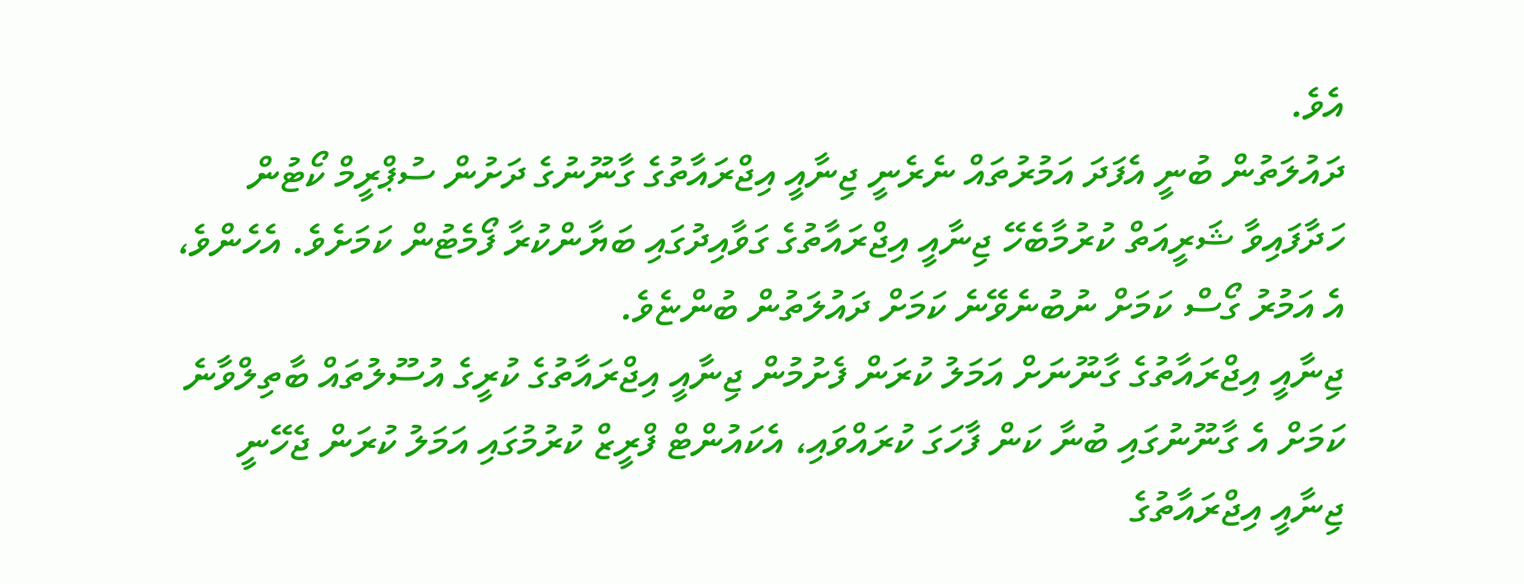އެވެ.
ދައުލަތުން ބުނީ އެފަދަ އަމުރުތައް ނެރެނީ ޖިނާއީ އިޖްރައާތުގެ ގާނޫނުގެ ދަށުން ސުޕްރީމް ކޯޓުން ހަދާފައިވާ ޝަރީއަތް ކުރުމާބެހޭ ޖިނާއީ އިޖްރައާތުގެ ގަވާއިދުގައި ބަޔާންކުރާ ފޯމެޓުން ކަމަށެވެ. އެހެންވެ، އެ އަމުރު ގޯސް ކަމަށް ނުބުނެވޭނެ ކަމަށް ދައުލަތުން ބުންޏެވެ.
ޖިނާއީ އިޖްރައާތުގެ ގާނޫނަށް އަމަލު ކުރަން ފެށުމުން ޖިނާއީ އިޖްރައާތުގެ ކުރީގެ އުސޫލުތައް ބާތިލްވާނެ ކަމަށް އެ ގާނޫނުގައި ބުނާ ކަން ފާހަގަ ކުރައްވައި، އެކައުންޓް ފްރީޒް ކުރުމުގައި އަމަލު ކުރަން ޖެހޭނީ ޖިނާއީ އިޖްރައާތުގެ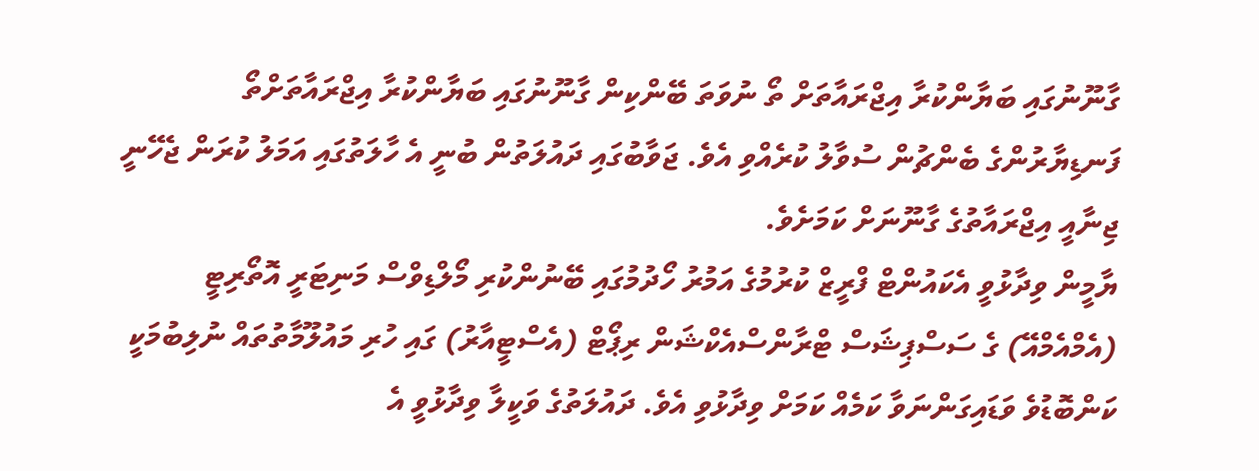ގާނޫނުގައި ބަޔާންކުރާ އިޖްރައާތަށް ތޯ ނުވަތަ ބޭންކިން ގާނޫނުގައި ބަޔާންކުރާ އިޖްރައާތަށްތޯ ފަނޑިޔާރުންގެ ބެންޗުން ސުވާލު ކުރެއްވި އެވެ. ޖަވާބުގައި ދައުލަތުން ބުނީ އެ ހާލަތުގައި އަމަލު ކުރަން ޖެހޭނީ ޖިނާއީ އިޖްރައާތުގެ ގާނޫނަށް ކަމަށެވެ.
ޔާމީން ވިދާޅުވީ އެކައުންޓް ފްރީޒް ކުރުމުގެ އަމުރު ހޯދުމުގައި ބޭނުންކުރި މޯލްޑިވްސް މަނިޓަރީ އޮތޯރިޓީ (އެމްއެމްއޭ) ގެ ސަސްޕިޝަސް ޓްރާންސްއެކްޝަން ރިޕޯޓް (އެސްޓީއާރު) ގައި ހުރި މައުލޫމާތުތައް ނުލިބުމަކީ ކަންބޮޑުވެ ވަޑައިގަންނަވާ ކަމެއް ކަމަށް ވިދާޅުވި އެވެ. ދައުލަތުގެ ވަކީލާ ވިދާޅުވީ އެ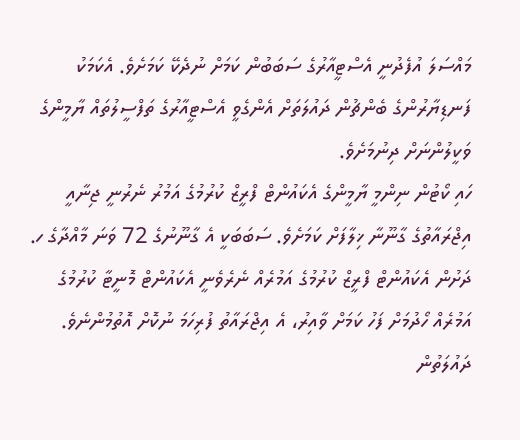މައްސަލަ އުފެދުނީ އެސްޓީއާރުގެ ސަބަބުން ކަމަށް ނުދެކޭ ކަމަށެވެ. އެކަމަކު ފަނޑިޔާރުންގެ ބެންޗުން ދައުލަތަށް އެންގެވީ އެސްޓީއާރުގެ ތަފްސީލުތައް ޔާމީންގެ ވަކީލުންނަށް ދިނުމަށެވެ.
ހައި ކޯޓުން ނިންމީ ޔާމީންގެ އެކައުންޓް ފްރީޒް ކުރުމުގެ އަމުރު ނެރުނީ ޖިނާއީ އިޖްރައާތުގެ ގާނޫނާ ޚިލާފަށް ކަމަށެވެ. ސަބަބަކީ އެ ގާނޫނުގެ 72 ވަނަ މާއްދާގެ ހ. ދަށުން އެކައުންޓް ފްރީޒް ކުރުމުގެ އަމުރެއް ނެރެވެނީ އެކައުންޓް މޮނީޓާ ކުރުމުގެ އަމުރެއް ހޯދުމަށް ފަހު ކަމަށް ވާއިރު، އެ އިޖްރައާތު ފުރިހަމަ ނުކޮށް އޮތުމުންނެވެ.
ދައުލަތުން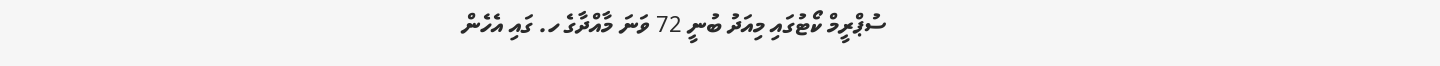ސުޕްރީމް ކޯޓުގައި މިއަދު ބުނީ 72 ވަނަ މާއްދާގެ ހ. ގައި އެހެން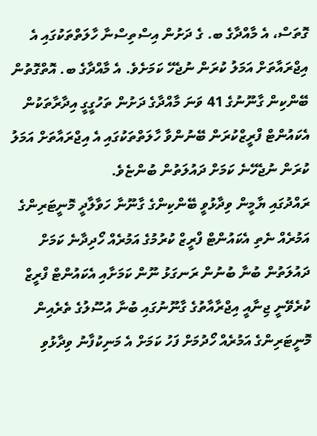ގޮތަސް، އެ މާއްދާގެ ބ. ގެ ދަށުން އިސްތިސްނާ ހާލަތްތަކުގައި އެ އިޖްރައާތަށް އަމަލު ކުރަން ނުޖެހޭ ކަމަށެވެ. އެ މާއްދާގެ ބ. އޮތްގޮތުން ބޭންކިން ގާނޫނުގެ 41 ވަނަ މާއްދާގެ ދަށުން ތަހުގީގީ އިދާރާތަކުން އެކައުންޓް ފްރީޒްކުރަން ބޭނުންވާ ހާލަތްތަކުގައި އެ އިޖްރައާތަށް އަމަލު ކުރަން ނުޖެހޭނެ ކަމަށް ދައުލަތުން ބުންޏެވެ.
ރައްދުގައި ޔާމީން ވިދާޅުވީ ބޭންކިންގެ ގާނޫނާ ހަވާލާދީ މޮނީޓަރިންގެ އަމުރެއް ނެތި އެކައުންޓް ފްރީޒް ކުރުމުގެ އަމުރެއް ހޯދިދާނެ ކަމަށް ދައުލަތުން ބުނާ ބުނުން ރަނގަޅު ނޫން ކަމަށާއި އެކައުންޓް ފްރީޒް ކުރެވޭނީ ޖިނާއީ އިޖްރާއާތުގެ ގާނޫނުގައި ބުނާ އުސޫލުގެ ތެރެއިން މޮނީޓަރިންގެ އަމުރެއް ހޯދުމަށް ފަހު ކަމަށް އެ މަނިކުފާނު ވިދާޅުވި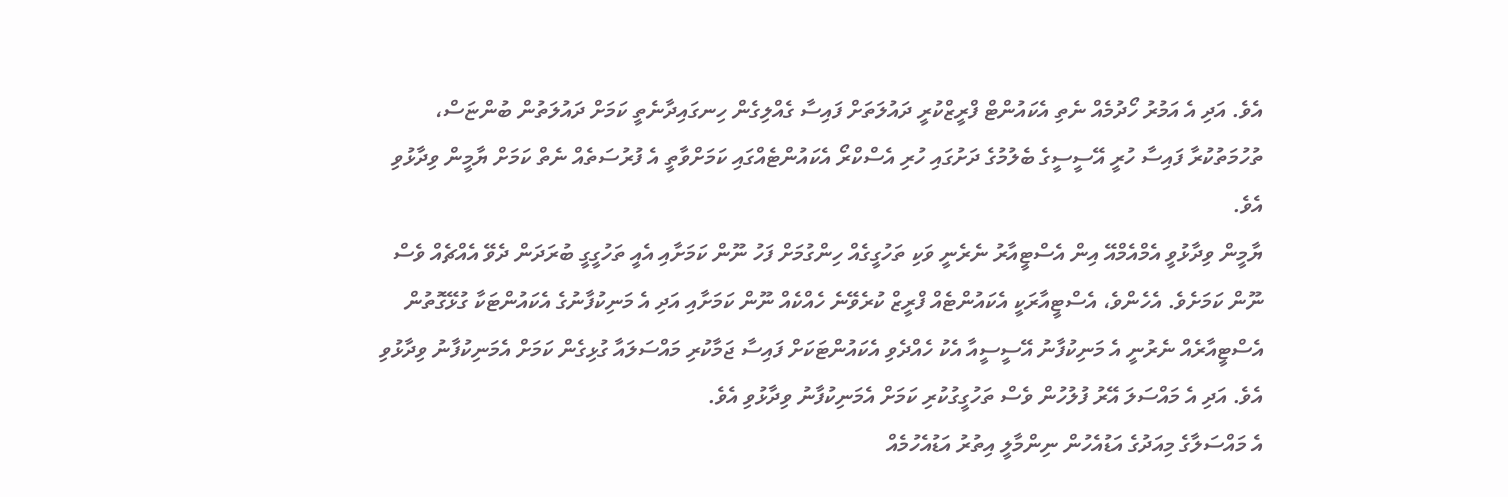އެވެ. އަދި އެ އަމުރު ހޯދުމެއް ނެތި އެކައުންޓް ފްރީޒްކުރީ ދައުލަތަށް ފައިސާ ގެއްލިގެން ހިނގައިދާނެތީ ކަމަށް ދައުލަތުން ބުންޏަސް، ތުހުމަތުކުރާ ފައިސާ ހުރީ އޭސީސީގެ ބެލުމުގެ ދަށުގައި ހުރި އެސްކްރޯ އެކައުންޓެއްގައި ކަމަށްވާތީ އެ ފުރުސަތެއް ނެތް ކަމަށް ޔާމީން ވިދާޅުވި އެވެ.
ޔާމީން ވިދާޅުވީ އެމްއެމްއޭ އިން އެސްޓީއާރު ނެރެނީ ވަކި ތަހުގީގެއް ހިންގުމަށް ފަހު ނޫން ކަމަށާއި އެއީ ތަހުގީގީ ބުރަދަން ދެވޭ އެއްޗެއް ވެސް ނޫން ކަމަށެވެ. އެހެންވެ، އެސްޓީއާރަކީ އެކައުންޓެއް ފްރީޒް ކުރެވޭނެ ހެއްކެއް ނޫން ކަމަށާއި އަދި އެ މަނިކުފާނުގެ އެކައުންޓަކާ ގުޅޭގޮތުން އެސްޓީއާރެއް ނެރުނީ އެ މަނިކުފާނު އޭސީސީއާ އެކު ހެއްދެވި އެކައުންޓަކަށް ފައިސާ ޖަމާކުރި މައްސަލައާ ގުޅިގެން ކަމަށް އެމަނިކުފާނު ވިދާޅުވި އެވެ. އަދި އެ މައްސަލަ އޭރު ފުލުހުން ވެސް ތަހުގީގުކުރި ކަމަށް އެމަނިކުފާނު ވިދާޅުވި އެވެ.
އެ މައްސަލާގެ މިއަދުގެ އަޑުއެހުން ނިންމާލީ އިތުރު އަޑުއެހުމެއް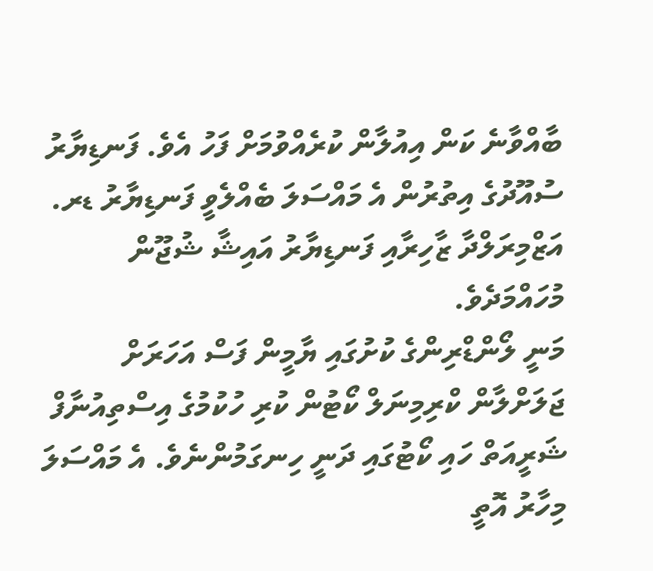ބާއްވާނެ ކަން އިއުލާން ކުރެއްވުމަށް ފަހު އެވެ. ފަނޑިޔާރު ސުއޫދުގެ އިތުރުން އެ މައްސަލަ ބެއްލެވީ ފަނޑިޔާރު ޑރ. އަޒްމިރަލްދާ ޒާހިރާއި ފަނޑިޔާރު އައިޝާ ޝުޖޫން މުހައްމަދެވެ.
މަނީ ލޯންޑްރިންގެ ކުށުގައި ޔާމީން ފަސް އަހަރަށް ޖަލަށްލާން ކްރިމިނަލް ކޯޓުން ކުރި ހުކުމުގެ އިސްތިއުނާފް ޝަރީއަތް ހައި ކޯޓުގައި ދަނީ ހިނގަމުންނެވެ. އެ މައްސަލަ މިހާރު އޮތީ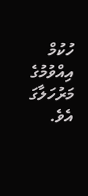ހުކުމް އިއްވުމުގެ މަރުހަލާގަ އެވެ.